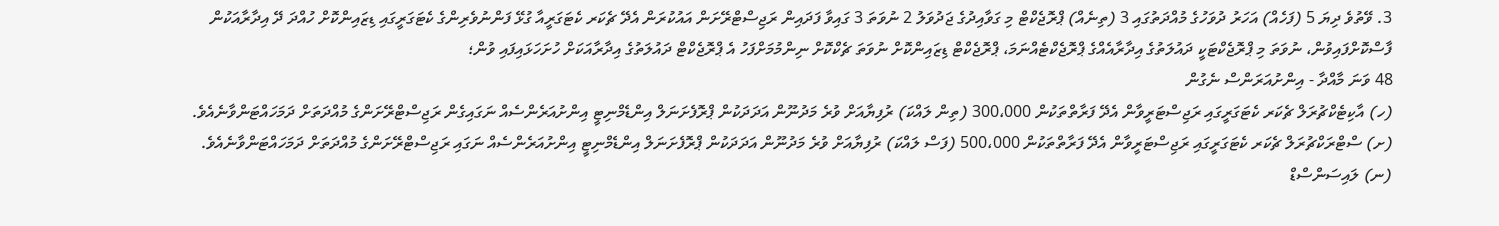3. ވޭތުވެ ދިޔަ 5 (ފަހެއް) އަހަރު ދުވަހުގެ މުއްދަތުގައި 3 (ތިނެއް) ޕްރޮޖެކްޓް މި ގަވާއިދުގެ ޖަދުވަލު 2 ނުވަތަ 3 ގައިވާ ފަދައިން ރަޖިސްޓްރޭށަން އައުކުރަން އެދޭ ޗެކަރ ކެޓަގަރީއާ ގުޅޭ ފަންނުވެރިންގެ ކެޓަގަރީގައި ޑިޒައިންކޮށް ހުއްދަ ދޭ އިދާރާއަކުން ފާސްކޮށްފައިވުން، ނުވަތަ މި ޕްރޮޖެކްޓަކީ ދައުލަތުގެ އިދާރާއެއްގެ ޕްރޮޖެކްޓެއްނަމަ، ޕްރޮޖެކްޓް ޑިޒައިންކޮށް ނުވަތަ ޗެކްކޮށް ނިންމުމަށްފަހު އެ ޕްރޮޖެކްޓް ދައުލަތުގެ އިދާރާއަކަށް ހުށަހަޅައިފައި ވުން؛
48 ވަނަ މާއްދާ - އިންށުއަރަންސް ނެގުން
(ހ) އާކިޓެކްޗުރަލް ޗެކަރ ކެޓަގަރީގައި ރަޖިސްޓަރީވާން އެދޭ ފަރާތްތަކުން 300،000 (ތިން ލައްކަ) ރުފިޔާއަށް ވުރެ މަދުނޫން އަދަދަކުން ޕްރޮފެށަނަލް އިންޑެމްނިޓީ އިންށުއަރެންސެއް ނަގައިގެން ރަޖިސްޓްރޭށަންގެ މުއްދަތަށް ދަމަހައްޓަންވާނެއެވެ.
(ށ) ސްޓްރަކްޗުރަލް ޗެކަރ ކެޓަގަރީގައި ރަޖިސްޓަރީވާން އެދޭ ފަރާތްތަކުން 500،000 (ފަސް ލައްކަ) ރުފިޔާއަށް ވުރެ މަދުނޫން އަދަދަކުން ޕްރޮފެށަނަލް އިންޑެމްނިޓީ އިންށުއަރެންސެއް ނަގައި ރަޖިސްޓްރޭށަންގެ މުއްދަތަށް ދަމަހައްޓަންވާނެއެވެ.
(ނ) ލައިސަންސްޑް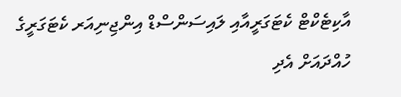އާކިޓެކްޓް ކެޓަގަރީއާއި ލައިސަންސްޑް އިންޖިނިއަރ ކެޓަގަރީގެ ހުއްދައަށް އެދި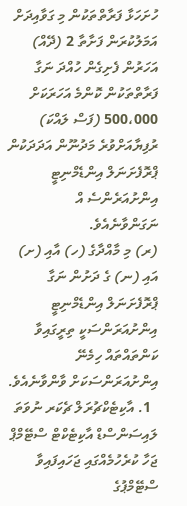ހުށަހަޅާ ފަރާތްތަކުން މި ގަވާއިދަށް އަމަލުކުރަން ފަށާތާ 2 (ދޭއް) އަހަރުން ފެށިގެން ހުއްދަ ނަގާ ފަރާތްތަކުން ކޮންމެ އަހަރަކަށް 500،000 (ފަސް ލައްކަ) ރުފިޔާއަށްވުރެ މަދުނޫން އަދަދަކުން ޕްރޮފެށަނަލް އިންޑެމްނިޓީ އިންށުއަރެންސެ އް ނަގަންވާނެއެވެ.
(ރ) މި މާއްދާގެ (ހ) އާއި (ށ) އައި (ނ) ގެ ދަށުން ނަގާ ޕްރޮފެށަނަލް އިންޑެމްނިޓީ އިންށުއަރަންސަކީ ތިރީގައިވާ ކަންތައްތައް ހިމެނޭ އިންށުއަރަންސަކަށް ވާންވާނެއެވެ.
  1. އާކިޓެކްޗުރަލް ޗެކަރ ނުވަތަ ލައިސަންސްޑް އާކިޓެކްޓް ސްޓޭމްޕް ޖަހާ ކުރެހުމެއްގައި ޖަހައިފައިވާ ސްޓޭމްޕުގެ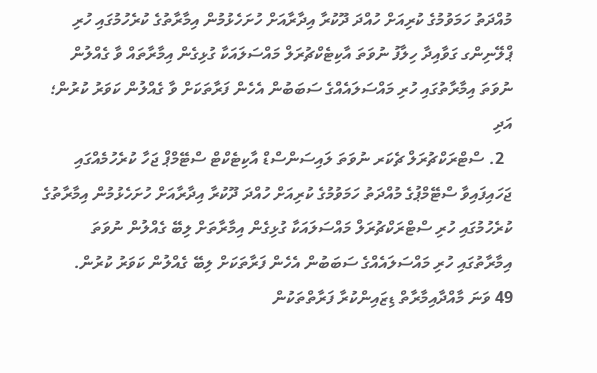މުއްދަތު ހަމަވުމުގެ ކުރިއަށް ހުއްދަ ދޫކުރާ އިދާރާއަށް ހުށަހެޅުމުން އިމާރާތުގެ ކުރެހުމުގައި ހުރި ޕްލޭނިންގ ގަވާއިދާ ހިލާފު ނުވަތަ އާކިޓެކްޗުރަލް މައްސަލައަކާ ގުޅިގެން އިމާރާތައް ވާ ގެއްލުން ނުވަތަ އިމާރާތުގައި ހުރި މައްސަލައެއްގެ ސަބަބުން އެހެން ފަރާތަކަށް ވާ ގެއްލުން ކަވަރު ކުރުން؛ އަދި
  2. ސްޓްރަކްޗުރަލް ޗެކަރ ނުވަތަ ލައިސަންސްޑް އާކިޓެކްޓް ސްޓޭމްޕް ޖަހާ ކުރެހުމެއްގައި ޖަހައިފައިވާ ސްޓޭމްޕުގެ މުއްދަތު ހަމަވުމުގެ ކުރިއަށް ހުއްދަ ދޫކުރާ އިދާރާއަށް ހުށަހެޅުމުން އިމާރާތުގެ ކުރެހުމުގައި ހުރި ސްޓްރަކްޗުރަލް މައްސަލައަކާ ގުޅިގެން އިމާރާތަށް ލިބޭ ގެއްލުން ނުވަތަ އިމާރާތުގައި ހުރި މައްސަލައެއްގެ ސަބަބުން އެހެން ފަރާތަކަށް ލިބޭ ގެއްލުން ކަވަރު ކުރުން.
49 ވަނަ މާއްދާއިމާރާތް ޑިޒައިންކުރާ ފަރާތްތަކުން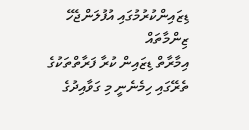ޑިޒައިންކުރުމުގައި އުފުލަންޖެހޭ ޒިންމާތައް
އިމާރާތް ޑިޒައިން ކުރާ ފަރާތްތަކުގެ ތެރޭގައި ހިމެނެނީ މި ގަވާއިދުގެ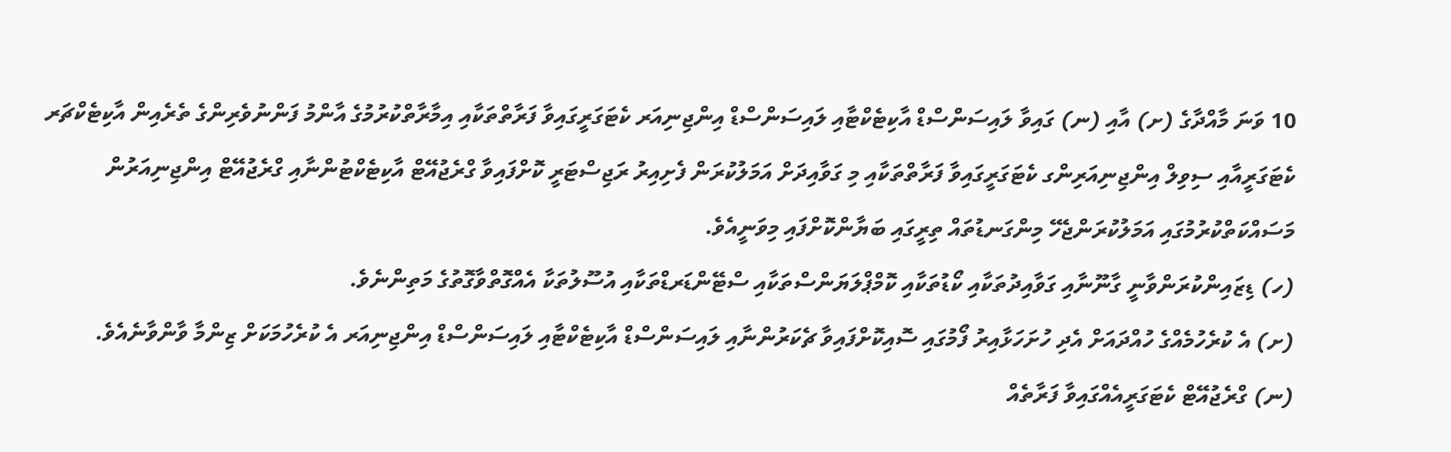10 ވަނަ މާއްދާގެ (ށ) އާއި (ނ) ގައިވާ ލައިސަންސްޑް އާކިޓެކްޓާއި ލައިސަންސްޑް އިންޖިނިއަރ ކެޓަގަރީގައިވާ ފަރާތްތަކާއި އިމާރާތްކުރުމުގެ އާންމު ފަންނުވެރިންގެ ތެރެއިން އާކިޓެކްޗަރ ކެޓަގަރީއާއި ސިވިލް އިންޖިނިއަރިންގ ކެޓަގަރީގައިވާ ފަރާތްތަކާއި މި ގަވާއިދަށް އަމަލުކުރަން ފެށިއިރު ރަޖިސްޓަރީ ކޮށްފައިވާ ގްރެޖުއޭޓް އާކިޓެކްޓުންނާއި ގްރެޖުއޭޓް އިންޖިނިއަރުން މަސައްކަތްކުރުމުގައި އަމަލުކުރަންޖެހޭ މިންގަނޑުތައް ތިރީގައި ބަޔާންކޮށްފައި މިވަނީއެވެ.
(ހ) ޑިޒައިންކުރަންވާނީ ގާނޫނާއި ގަވާއިދުތަކާއި ކޯޑުތަކާއި ކޮމްޕްލަޔަންސްތަކާއި ސްޓޭންޑަރޑްތަކާއި އުސޫލުތަކާ އެއްގޮތްވާގޮތުގެ މަތިންނެވެ.
(ށ) އެ ކުރެހުމެއްގެ ހުއްދައަށް އެދި ހުށަހަޅާއިރު ފޯމުގައި ސޮއިކޮށްފައިވާ ޗެކަރުންނާއި ލައިސަންސްޑް އާކިޓެކްޓާއި ލައިސަންސްޑް އިންޖިނިއަރ އެ ކުރެހުމަކަށް ޒިންމާ ވާންވާނެއެވެ.
(ނ) ގްރެޖުއޭޓް ކެޓަގަރީއެއްގައިވާ ފަރާތެއް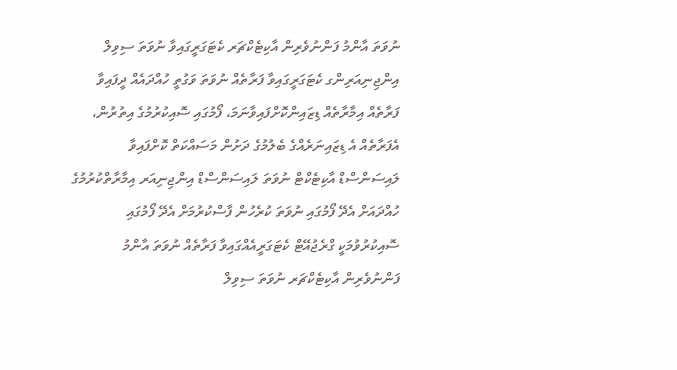ނުވަތަ އާންމު ފަންނުވެރިން އާކިޓެކްޗަރ ކެޓަގަރީގައިވާ ނުވަތަ ސިވިލް އިންޖިނިއަރިންގ ކެޓަގަރީގައިވާ ފަރާތެއް ނުވަތަ ވަގުތީ ހުއްދައެއް ދީފައިވާ ފަރާތެއް އިމާރާތެއް ޑިޒައިންކޮށްފައިވާނަމަ، ފޯމުގައި ސޮއިކުރުމުގެ އިތުރުން، އެފަރާތެއް އެ ޑިޒައިނަރެއްގެ ބެލުމުގެ ދަށުން މަސައްކަތް ކޮށްފައިވާ ލައިސަންސްޑް އާކިޓެކްޓް ނުވަތަ ލައިސަންސްޑް އިންޖިނިއަރ އިމާރާތްކުރުމުގެ ހުއްދައަށް އެދޭ ފޯމުގައި ނުވަތަ ކުރެހުން ފާސްކުރުމަށް އެދޭ ފޯމުގައި ސޮއިކުރުވުމަކީ ގްރެޖުއޭޓް ކެޓަގަރީއެއްގައިވާ ފަރާތެއް ނުވަތަ އާންމު ފަންނުވެރިން އާކިޓެކްޗަރ ނުވަތަ ސިވިލް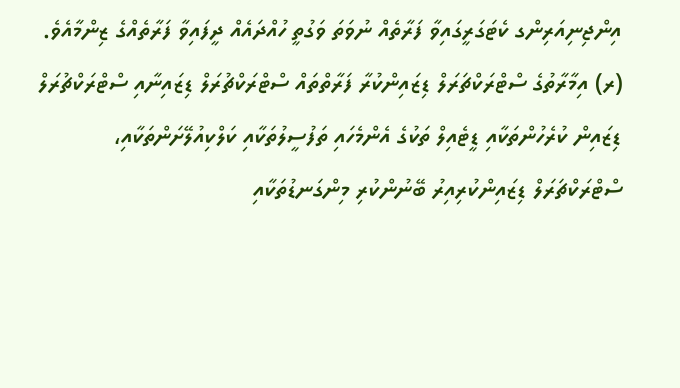އިންޖިނިއަރިންގ ކެޓަގަރީގައިވާ ފަރާތެއް ނުވަތަ ވަގުތީ ހުއްދައެއް ދީފައިވާ ފަރާތެއްގެ ޒިންމާއެވެ.
(ރ) އިމާރާތުގެ ސްޓްރަކްޗަރަލް ޑިޒައިންކުރާ ފަރާތްތައް ސްޓްރަކްޗުރަލް ޑިޒައިނާއި ސްޓްރަކްޗުރަލް ޑިޒައިން ކުރެހުންތަކާއި ޑީޓެއިލް ތަކުގެ އެންމެހައި ތަފުސީލުތަކާއި ކަލްކިއުލޭށަންތަކާއި، ސްޓްރަކްޗަރަލް ޑިޒައިންކުރިއިރު ބޭނުންކުރި މިންގަނޑުތަކާއި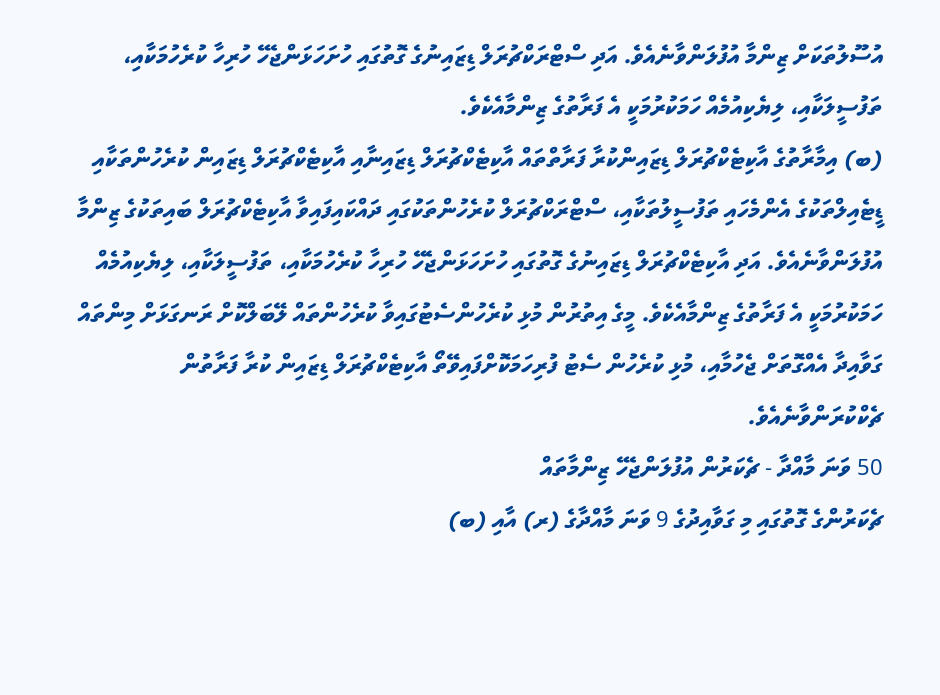އުސޫލުތަކަށް ޒިންމާ އުފުލަންވާނެއެވެ. އަދި ސްޓްރަކްޗުރަލް ޑިޒައިނުގެ ގޮތުގައި ހުށަހަޅަންޖެހޭ ހުރިހާ ކުރެހުމަކާއި، ތަފުސީލަކާއި، ލިޔެކިއުމެއް ހަމަކުރުމަކީ އެ ފަރާތުގެ ޒިންމާއެކެވެ.
(ބ) އިމާރާތުގެ އާކިޓެކްޗުރަލް ޑިޒައިންކުރާ ފަރާތްތައް އާކިޓެކްޗުރަލް ޑިޒައިނާއި އާކިޓެކްޗުރަލް ޑިޒައިން ކުރެހުންތަކާއި ޑީޓެއިލްތަކުގެ އެންމެހައި ތަފުސީލުތަކާއި، ސްޓްރަކްޗުރަލް ކުރެހުންތަކުގައި ދައްކައިފައިވާ އާކިޓެކްޗުރަލް ބައިތަކުގެ ޒިންމާ އުފުލަންވާނެއެވެ. އަދި އާކިޓެކްޗުރަލް ޑިޒައިނުގެ ގޮތުގައި ހުށަހަޅަންޖެހޭ ހުރިހާ ކުރެހުމަކާއި، ތަފުސީލަކާއި، ލިޔެކިއުމެއް ހަމަކުރުމަކީ އެ ފަރާތުގެ ޒިންމާއެކެވެ. މީގެ އިތުރުން މުޅި ކުރެހުންސެޓުގައިވާ ކުރެހުންތައް ލޭބަލްކޮށް ރަނގަޅަށް މިންތައް ގަވާއިދާ އެއްގޮތަށް ޖެހުމާއި، މުޅި ކުރެހުން ސެޓު ފުރިހަމަކޮށްފައިވޭތޯ އާކިޓެކްޗުރަލް ޑިޒައިން ކުރާ ފަރާތުން ޗެކްކުރަންވާނެއެވެ.
50 ވަނަ މާއްދާ - ޗެކަރުން އުފުލަންޖެހޭ ޒިންމާތައް
ޗެކަރުންގެ ގޮތުގައި މި ގަވާއިދުގެ 9 ވަނަ މާއްދާގެ (ރ) އާއި (ބ)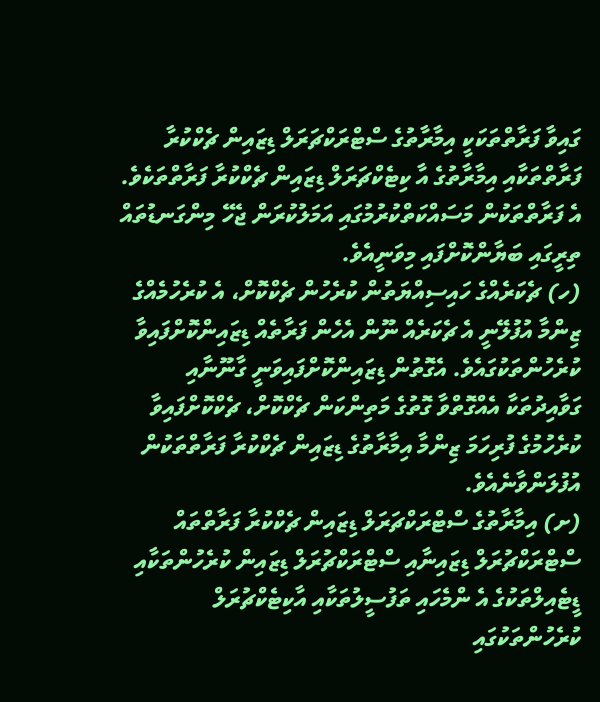ގައިވާ ފަރާތްތަކަކީ އިމާރާތުގެ ސްޓްރަކްޗަރަލް ޑިޒައިން ޗެކްކުރާ ފަރާތްތަކާއި އިމާރާތުގެ އާ ކިޓެކްޗަރަލް ޑިޒައިން ޗެކްކުރާ ފަރާތްތަކެވެ. އެ ފަރާތްތަކުން މަސައްކަތްކުރުމުގައި އަމަލުކުރަން ޖެހޭ މިންގަނޑުތައް ތިރީގައި ބަޔާންކޮށްފައި މިވަނީއެވެ.
(ހ) ޗެކަރެއްގެ ހައިސިއްޔަތުން ކުރެހުން ޗެކްކޮށް، އެ ކުރެހުމެއްގެ ޒިންމާ އުފުލޭނީ އެ ޗެކަރެއް ނޫން އެހެން ފަރާތެއް ޑިޒައިންކޮށްފައިވާ ކުރެހުންތަކުގައެވެ. އެގޮތުން ޑިޒައިންކޮށްފައިވަނީ ގާނޫނާއި ގަވާއިދުތަކާ އެއްގޮތްވާ ގޮތުގެ މަތިންކަން ޗެކްކޮށް، ޗެކްކޮށްފައިވާ ކުރެހުމުގެ ފުރިހަމަ ޒިންމާ އިމާރާތުގެ ޑިޒައިން ޗެކްކުރާ ފަރާތްތަކުން އުފުލަންވާނެއެވެ.
(ށ) އިމާރާތުގެ ސްޓްރަކްޗަރަލް ޑިޒައިން ޗެކްކުރާ ފަރާތްތައް ސްޓްރަކްޗުރަލް ޑިޒައިނާއި ސްޓްރަކްޗުރަލް ޑިޒައިން ކުރެހުންތަކާއި ޑީޓެއިލްތަކުގެ އެ ންމެހައި ތަފުސީލުތަކާއި އާކިޓެކްޗުރަލް ކުރެހުންތަކުގައި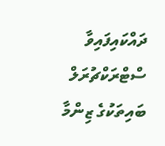ދައްކައިފައިވާ ސްޓްރަކްޗުރަލް ބައިތަކުގެ ޒިންމާ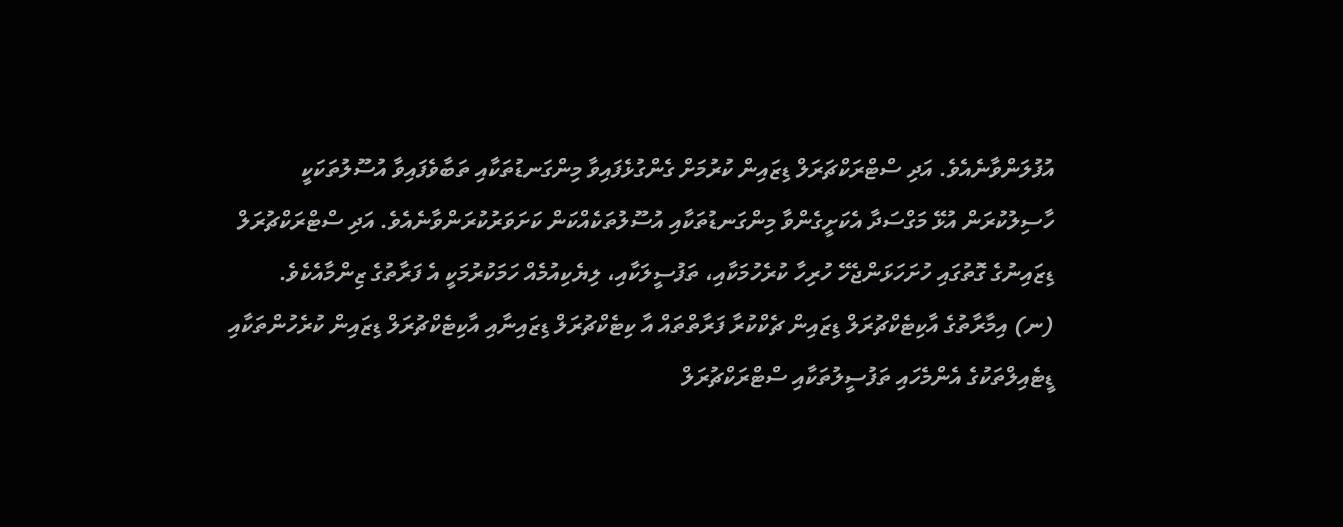އުފުލަންވާނެއެވެ. އަދި ސްޓްރަކްޗަރަލް ޑިޒައިން ކުރުމަށް ގެންގުޅެފައިވާ މިންގަނޑުތަކާއި ތަބާވެފައިވާ އުސޫލުތަކަކީ ހާސިލުކުރަން އުޅޭ މަގްސަދާ އެކަށީގެންވާ މިންގަނޑުތަކާއި އުސޫލުތަކެއްކަން ކަށަވަރުކުރަންވާނެއެވެ. އަދި ސްޓްރަކްޗުރަލް ޑިޒައިނުގެ ގޮތުގައި ހުށަހަޅަންޖެހޭ ހުރިހާ ކުރެހުމަކާއި، ތަފުސީލަކާއި، ލިޔެކިއުމެއް ހަމަކުރުމަކީ އެ ފަރާތުގެ ޒިންމާއެކެވެ.
(ނ) އިމާރާތުގެ އާކިޓެކްޗުރަލް ޑިޒައިން ޗެކްކުރާ ފަރާތްތައް އާ ކިޓެކްޗުރަލް ޑިޒައިނާއި އާކިޓެކްޗުރަލް ޑިޒައިން ކުރެހުންތަކާއި ޑީޓެއިލްތަކުގެ އެންމެހައި ތަފުސީލުތަކާއި ސްޓްރަކްޗުރަލް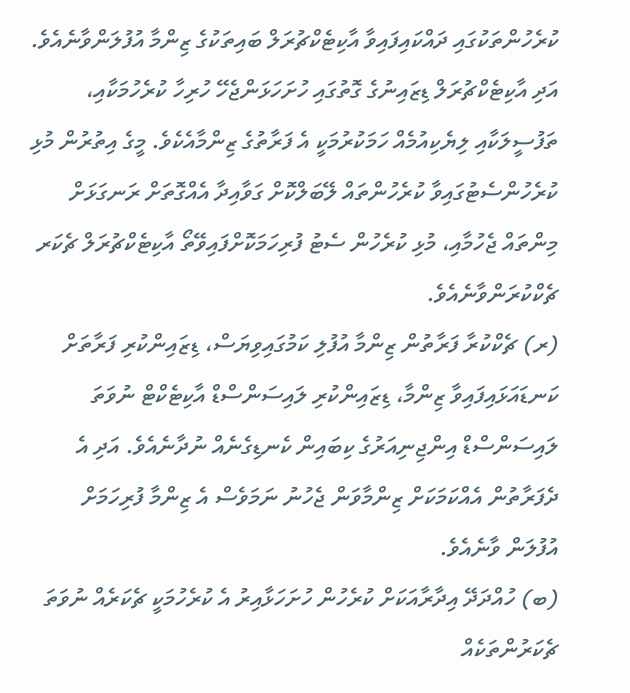ކުރެހުންތަކުގައި ދައްކައިފައިވާ އާކިޓެކްޗުރަލް ބައިތަކުގެ ޒިންމާ އުފުލަންވާނެއެވެ. އަދި އާކިޓެކްޗުރަލް ޑިޒައިނުގެ ގޮތުގައި ހުށަހަޅަންޖެހޭ ހުރިހާ ކުރެހުމަކާއި، ތަފުސީލަކާއި ލިޔެކިއުމެއް ހަމަކުރުމަކީ އެ ފަރާތުގެ ޒިންމާއެކެވެ. މީގެ އިތުރުން މުޅި ކުރެހުންސެޓުގައިވާ ކުރެހުންތައް ލޭބަލްކޮށް ގަވާއިދާ އެއްގޮތަށް ރަނގަޅަށް މިންތައް ޖެހުމާއި، މުޅި ކުރެހުން ސެޓު ފުރިހަމަކޮށްފައިވޭތޯ އާކިޓެކްޗުރަލް ޗެކަރ ޗެކްކުރަންވާނެއެވެ.
(ރ) ޗެކްކުރާ ފަރާތުން ޒިންމާ އުފުލި ކަމުގައިވިޔަސް، ޑިޒައިންކުރި ފަރާތަށް ކަނޑައަޅައިފައިވާ ޒިންމާ، ޑިޒައިންކުރި ލައިސަންސްޑް އާކިޓެކްޓް ނުވަތަ ލައިސަންސްޑް އިންޖިނިއަރުގެ ކިބައިން ކެނޑިގެނެއް ނުދާނެއެވެ. އަދި އެ ދެފަރާތުން އެއްކަމަކަށް ޒިންމާވަން ޖެހުނު ނަމަވެސް އެ ޒިންމާ ފުރިހަމަށް އުފުލަން ވާނެއެވެ.
(ބ) ހުއްދަދޭ އިދާރާއަކަށް ކުރެހުން ހުށަހަޅާއިރު އެ ކުރެހުމަކީ ޗެކަރެއް ނުވަތަ ޗެކަރުންތަކެއް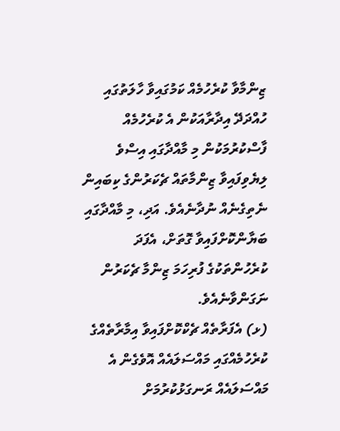ޒިންމާވާ ކުރެހުމެއް ކަމުގައިވާ ހާލަތުގައި ހުއްދަދޭ އިދާރާއަކުން އެ ކުރެހުމެއް ފާސްކުރުމަކުން މި މާއްދާގައި އިސްވެ ލިޔެވިފައިވާ ޒިންމާތައް ޗެކަރުންގެ ކިބައިން ނެތިގެނެއް ނުދާނެއެވެ. އަދި، މި މާއްދާގައި ބަޔާންކޮށްފައިވާ ގޮތަށް، އެފަދަ ކުރެހުންތަކުގެ ފުރިހަމަ ޒިންމާ ޗެކަރުން ނަގަންވާނެއެވެ.
(ޅ) އެފަރާތެއް ޗެކްކޮށްފައިވާ އިމާރާތެއްގެ ކުރެހުމެއްގައި މައްސަލައެއް އޮވެގެން އެ މައްސަލައެއް ރަނގަޅުކުރުމަށް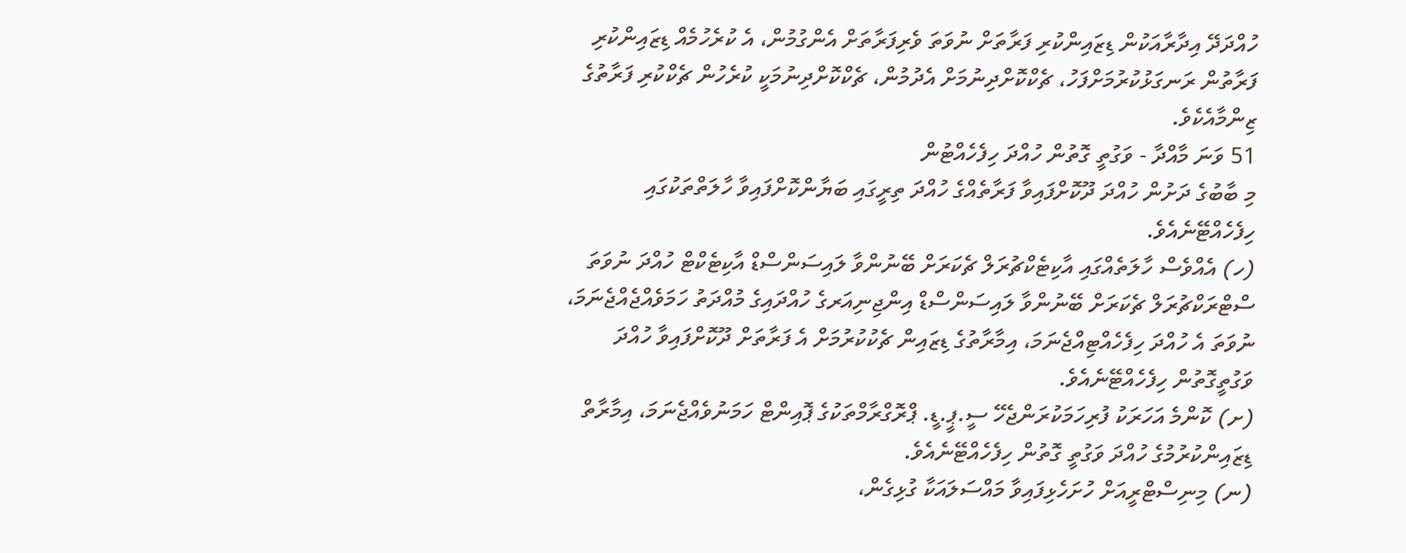ހުއްދަދޭ އިދާރާއަކުން ޑިޒައިންކުރި ފަރާތަށް ނުވަތަ ވެރިފަރާތަށް އެންގުމުން، އެ ކުރެހުމެއް ޑިޒައިންކުރި ފަރާތުން ރަނގަޅުކުރުމަށްފަހު، ޗެކްކޮށްދިނުމަށް އެދުމުން، ޗެކްކޮށްދިނުމަކީ ކުރެހުން ޗެކްކުރި ފަރާތުގެ ޒިންމާއެކެވެ.
51 ވަނަ މާއްދާ - ވަގުތީ ގޮތުން ހުއްދަ ހިފެހެއްޓުން
މި ބާބުގެ ދަށުން ހުއްދަ ދޫކޮށްފައިވާ ފަރާތެއްގެ ހުއްދަ ތިރީގައި ބަޔާންކޮށްފައިވާ ހާލަތްތަކުގައި ހިފެހެއްޓޭނެއެވެ.
(ހ) އެއްވެސް ހާލަތެއްގައި އާކިޓެކްޗުރަލް ޗެކަރަށް ބޭނުންވާ ލައިސަންސްޑް އާކިޓެކްޓް ހުއްދަ ނުވަތަ ސްޓްރަކްޗުރަލް ޗެކަރަށް ބޭނުންވާ ލައިސަންސްޑް އިންޖިނިއަރގެ ހުއްދައިގެ މުއްދަތު ހަމަވެއްޖެއްޖެނަމަ، ނުވަތަ އެ ހުއްދަ ހިފެހެއްޓިއްޖެނަމަ، އިމާރާތުގެ ޑިޒައިން ޗެކުކުރުމަށް އެ ފަރާތަށް ދޫކޮށްފައިވާ ހުއްދަ ވަގުތީގޮތުން ހިފެހެއްޓޭނެއެވެ.
(ށ) ކޮންމެ އަހަރަކު ފުރިހަމަކުރަންޖެހޭ ސީ.ޕީ.ޑީ. ޕްރޮގްރާމްތަކުގެ ޕޮއިންޓް ހަމަނުވެއްޖެނަމަ، އިމާރާތް ޑިޒައިންކުރުމުގެ ހުއްދަ ވަގުތީ ގޮތުން ހިފެހެއްޓޭނެއެވެ.
(ނ) މިނިސްޓްރީއަށް ހުށަހެޅިފައިވާ މައްސަލައަކާ ގުޅިގެން،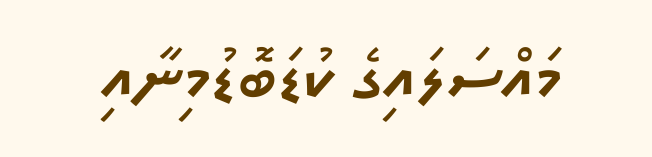މައްސަލައިގެ ކުޑަބޮޑުމިނާއި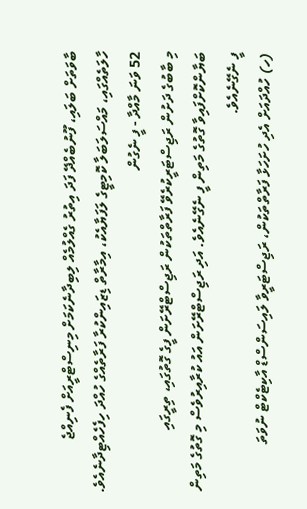ބާވަތަށް ބަލައި، ފޫނުބެއްދޭ ފަދަ އިތުރު ގެއްލުމެއް ލިބިދާނެކަމަށް މިނިސްޓްރީއަށް ފެނިއްޖެ ހާލަތެއްގައި، މައްސަލަބަލާ ކޮމިޓީގެ ލަފަޔާއެކު، އިމާރާތް ޑިޒައިންކުރާ ފަރާތެއްގެ ހުއްދަ ހިފެހެއްޓިދާނެއެވެ.
52 ވަނަ މާއްދާ - ފީ ނެގުން
މި ބާބުގެ ދަށުން ރަޖިސްޓަރީކުރެވޭ ފަރާތްތަކުން ރަޖިސްޓްރޭށަން ފީގެ ގޮތުގައި، ތިރީގައި ބަޔާންކޮށްފައިވާ ގޮތުގެ މަތިން ފީ ނެގޭނެއެވެ. އަދި ރަޖިސްޓްރޭށަން އައު ކުރާއިރުވެސް މި ގޮތުގެ މަތިން ފީ ނެގޭނެއެވެ.
(ހ) ހުއްދައަށް އެދި ހުށަހަޅާ ފަރާތްތަކުން، ރަޖިސްޓަރީވާ ލައިސަންސްޑް އާކިޓެކްޓް ނުވަތަ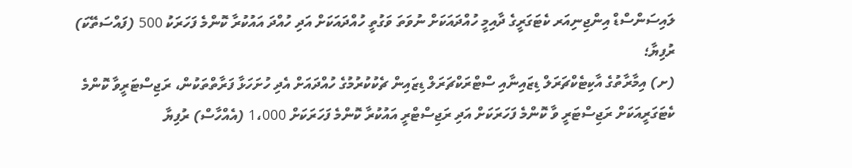ލައިސަންސްޑް އިންޖިނިއަރ ކެޓަގަރީގެ ދާއިމީ ހުއްދައަކަށް ނުވަތަ ވަގުތީ ހުއްދައަކަށް އަދި ހުއްދަ އައުކުރާ ކޮންމެ ފަހަރަކު 500 (ފައްސަތޭކަ) ރުފިޔާ؛
(ށ) އިމާރާތުގެ އާކިޓެކްޗަރަލް ޑިޒައިނާއި ސްޓްރަކްޗަރަލް ޑިޒައިން ޗެކުކުރުމުގެ ހުއްދައަށް އެދި ހުށަހަޅާ ފަރާތްތަކުން، ރަޖިސްޓަރީވާ ކޮންމެ ކެޓަގަރީއަކަށް ރަޖިސްޓަރީ ވާ ކޮންމެ ފަހަރަކަށް އަދި ރަޖިސްޓްރީ އައުކުރާ ކޮންމެ ފަހަރަކަށް 1،000 (އެއްހާސް) ރުފިޔާ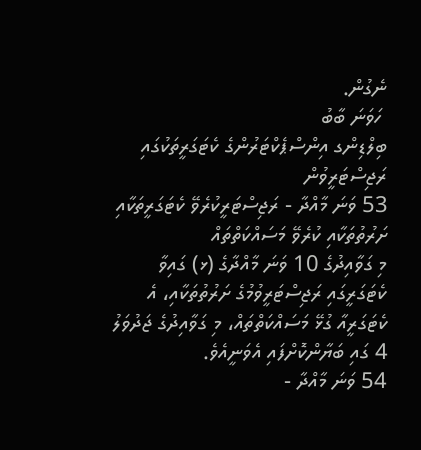ނެގުން.
 ހަވަނަ ބާބު
ބިލްޑިންގ އިންސްޕެކްޓަރުންގެ ކެޓަގަރީތަކުގައި ރަޖިސްޓަރީވުން
53 ވަނަ މާއްދާ - ރަޖިސްޓަރީކުރެވޭ ކެޓަގަރީތަކާއި ށަރުތުތަކާއި ކުރެވޭ މަސައްކަތްތައް
މި ގަވާއިދުގެ 10 ވަނަ މާއްދާގެ (ޅ) ގައިވާ ކެޓަގަރީގައި ރަޖިސްޓަރީވުމުގެ ށަރުތުތަކާއި، އެ ކެޓަގަރީއާ ގުޅޭ މަސައްކަތްތައް، މި ގަވާއިދުގެ ޖަދުވަލު 4 ގައި ބަޔާންކޮށްފައި އެވަނީއެވެ.
54 ވަނަ މާއްދާ -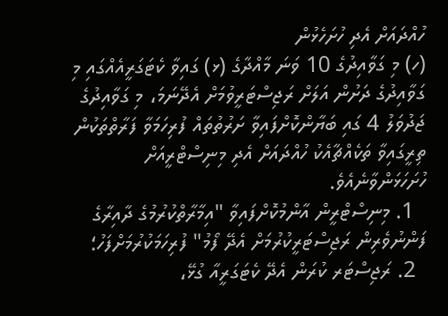ހުއްދައަށް އެދި ހުށަހެޅުން
(ހ) މި ގަވާއިދުގެ 10 ވަނަ މާއްދާގެ (ޅ) ގައިވާ ކެޓަގަރީއެއްގައި މި ގަވާއިދުގެ ދަށުން އަލަށް ރަޖިސްޓަރީވުމަށް އެދޭނަމަ، މި ގަވާއިދުގެ ޖަދުވަލު 4 ގައި ބަޔާންކޮށްފައިވާ ށަރުތުތައް ފުރިހަމަވާ ފަރާތްތަކުން ތިރީގައިވާ ތަކެއްޗާއެކު ހުއްދައަށް އެދި މިނިސްޓްރީއަށް ހުށަހަޅަންވާނެއެވެ.
  1. މިނިސްޓްރީން އާންމުކޮށްފައިވާ "އިމާރާތްކުރުމުގެ ދާއިރާގެ ފަންނުވެރިން ރަޖިސްޓަރީކުރުމަށް އެދޭ ފޯމު" ފުރިހަމަކުރުމަށްފަހު؛
  2. ރަޖިސްޓަރ ކުރަން އެދޭ ކެޓަގަރީއާ ގުޅޭ،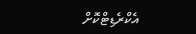އެކްރެޑިޓްކޮށް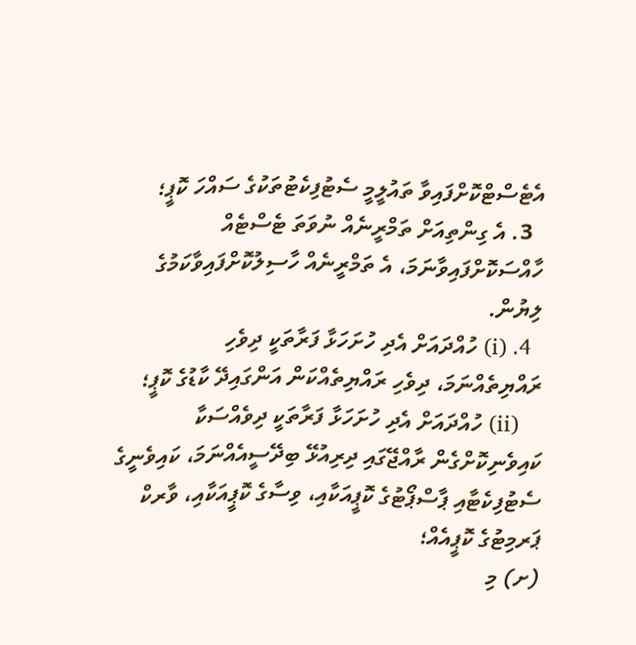އެޓެސްޓްކޮށްފައިވާ ތައުލީމީ ސެޓުފިކެޓުތަކުގެ ސައްހަ ކޮޕީ؛
  3. އެ ގިންތިއަށް ތަމްރީނެއް ނުވަތަ ޓެސްޓެއް ހާއްސަކޮށްފައިވާނަމަ، އެ ތަމްރީނެއް ހާސިލުކޮށްފައިވާކަމުގެ ލިޔުން.
  4. (i) ހުއްދައަށް އެދި ހުށަހަޅާ ފަރާތަކީ ދިވެހި ރައްޔިތެއްނަމަ، ދިވެހި ރައްޔިތެއްކަން އަންގައިދޭ ކާޑުގެ ކޮޕީ؛
    (ii) ހުއްދައަށް އެދި ހުށަހަޅާ ފަރާތަކީ ދިވެއްސަކާ ކައިވެނިކޮށްގެން ރާއްޖޭގައި ދިރިއުޅޭ ބިދޭސީއެއްނަމަ، ކައިވެނީގެ ސެޓުފިކެޓާއި ޕާސްޕޯޓުގެ ކޮޕީއަކާއި، ވިސާގެ ކޮޕީއަކާއި، ވާރކް ޕަރމިޓުގެ ކޮޕީއެއް؛
(ށ) މި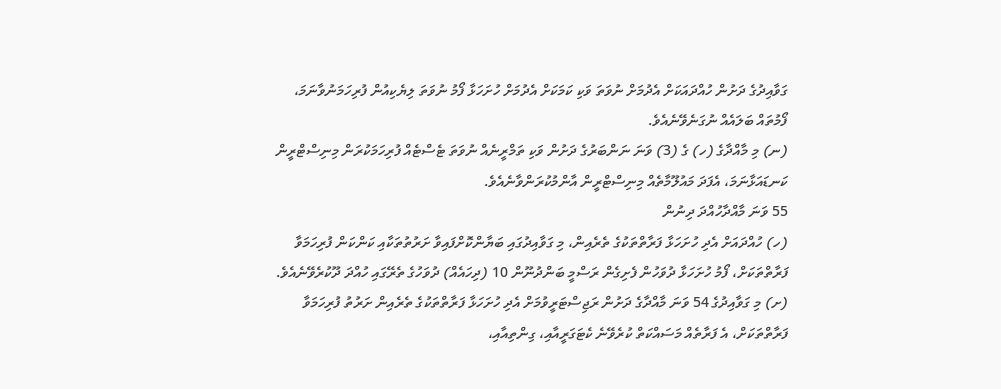ގަވާއިދުގެ ދަށުން ހުއްދައަކަށް އެދުމަށް ނުވަތަ ވަކި ކަމަކަށް އެދުމަށް ހުށަހަޅާ ފޯމު ނުވަތަ ލިޔެކިއުން ފުރިހަމަނުވާނަމަ، ފޯމުތައް ބަލައެއް ނުގަނެވޭނެއެވެ.
(ނ) މި މާއްދާގެ (ހ) ގެ (3) ވަނަ ނަންބަރުގެ ދަށުން ވަކި ތަމްރީނެއް ނުވަތަ ޓެސްޓެއް ފުރިހަމަކުރަން މިނިސްޓްރީން ކަނޑައަޅާނަމަ، އެފަދަ މައުލޫމާތެއް މިނިސްޓްރީން އާންމުކުރަންވާނެއެވެ.
55 ވަނަ މާއްދާހުއްދަ ދިނުން
(ހ) ހުއްދައަށް އެދި ހުށަހަޅާ ފަރާތްތަކުގެ ތެރެއިން، މި ގަވާއިދުގައި ބަޔާންކޮށްފައިވާ ށަރުތުތަކާއި ކަންކަން ފުރިހަމަވާ ފަރާތްތަކަށް، ފޯމު ހުށަހަޅާ ދުވަހުން ފެށިގެން ރަސްމީ ބަންދުނޫން 10 (ދިހައެއް) ދުވަހުގެ ތެރޭގައި ހުއްދަ ދޫކުރެވޭނެއެވެ.
(ށ) މި ގަވާއިދުގެ 54 ވަނަ މާއްދާގެ ދަށުން ރަޖިސްޓަރީވުމަށް އެދި ހުށަހަޅާ ފަރާތްތަކުގެ ތެރެއިން ށަރުތު ފުރިހަމަވާ ފަރާތްތަކަށް، އެ ފަރާތެއް މަސައްކަތް ކުރެވޭނެ ކެޓަގަރީއާއި، ގިންތިއާއި،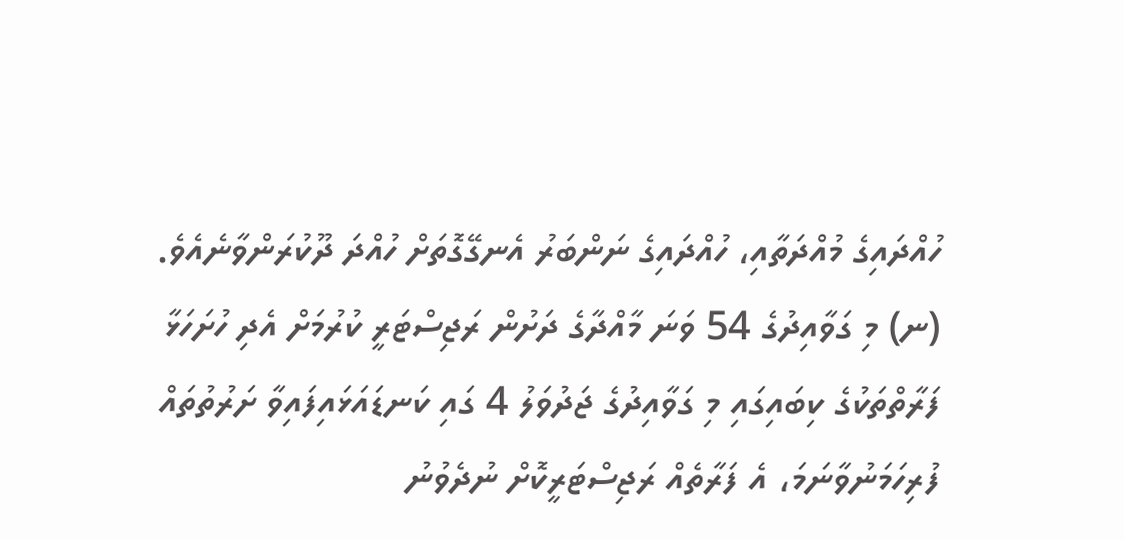ހުއްދައިގެ މުއްދަތާއި، ހުއްދައިގެ ނަންބަރު އެނގޭގޮތަށް ހުއްދަ ދޫކުރަންވާނެއެވެ.
(ނ) މި ގަވާއިދުގެ 54 ވަނަ މާއްދާގެ ދަށުން ރަޖިސްޓަރީ ކުރުމަށް އެދި ހުށަހަޅާ ފަރާތްތަކުގެ ކިބައިގައި މި ގަވާއިދުގެ ޖަދުވަލު 4 ގައި ކަނޑައަޅައިފައިވާ ށަރުތުތައް ފުރިހަމަނުވާނަމަ، އެ ފަރާތެއް ރަޖިސްޓަރީކޮށް ނުދެވުނު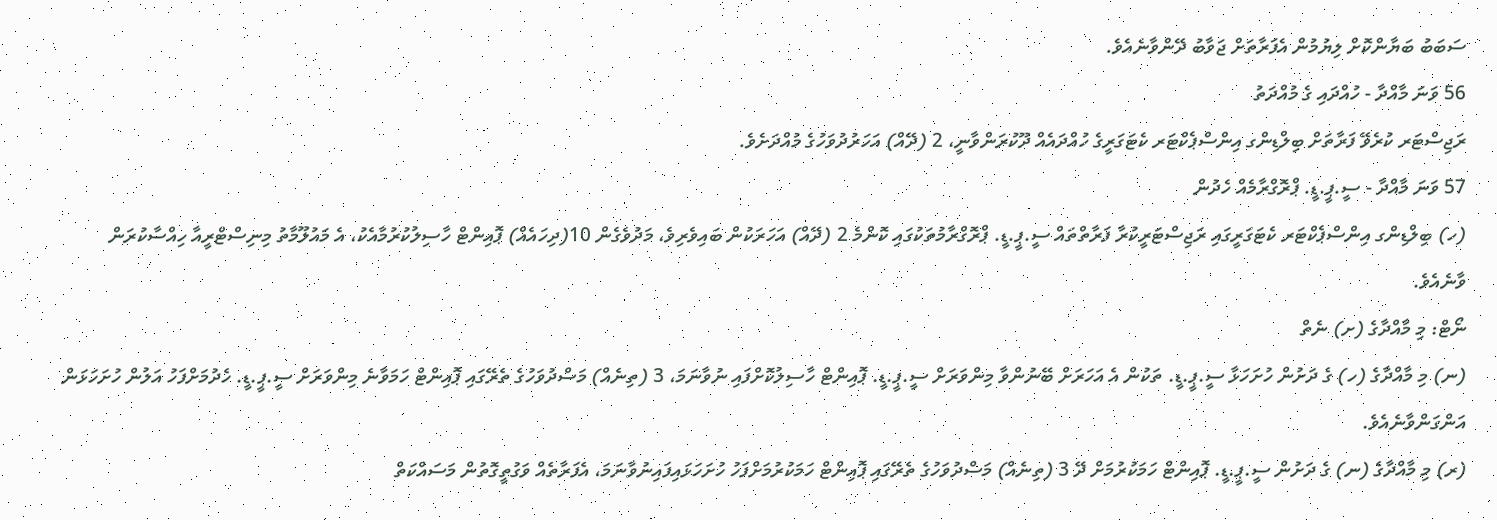ސަބަބު ބަޔާންކޮށް ލިޔުމުން އެފަރާތަށް ޖަވާބު ދޭންވާނެއެވެ.
56 ވަނަ މާއްދާ - ހުއްދައި ގެ މުއްދަތު
ރަޖިސްޓަރ ކުރެވޭ ފަރާތަށް ބިލްޑިންގ އިންސްޕެކްޓަރ ކެޓަގަރީގެ ހުއްދައެއް ދޫކުރަންވާނީ، 2 (ދޭއް) އަހަރުދުވަހުގެ މުއްދަށެވެ.
57 ވަނަ މާއްދާ - ސީ.ޕީ.ޑީ. ޕްރޮގްރާމެއް ހެދުން
(ހ) ބިލްޑިންގ އިންސްޕެކްޓަރ ކެޓަގަރީގައި ރަޖިސްޓަރީކުރާ ފަރާތްތައް ސީ.ޕީ.ޑީ. ޕްރޮގްރާމުތަކުގައި ކޮންމެ 2 (ދޭއް) އަހަރަކުން ބައިވެރިވެ، މަދުވެގެން 10(ދިހައެއް) ޕޮއިންޓް ހާސިލުކުރުމާއެކު، އެ މައުލޫމާތު މިނިސްޓްރީއާ ހިއްސާކުރަން ވާނެއެވެ.
ނޯޓް: މި މާއްދާގެ (ށ) ނެތް
(ނ) މި މާއްދާގެ (ހ) ގެ ދަށުން ހުށަހަޅާ ސީ.ޕީ.ޑީ. ތަކުން އެ އަހަރަށް ބޭނުންވާ މިންވަރަށް ސީ.ޕީ.ޑީ. ޕޮއިންޓް ހާސިލުކޮށްފައި ނުވާނަމަ، 3 (ތިނެއް) މަސްދުވަހުގެ ތެރޭގައި ޕޮއިންޓް ހަމަވާނެ މިންވަރަށް ސީ.ޕީ.ޑީ. ހެދުމަށްފަހު އަލުން ހުށަހަޅަން އަންގަންވާނެއެވެ.
(ރ) މި މާއްދާގެ (ނ) ގެ ދަށުން ސީ.ޕީ.ޑީ. ޕޮއިންޓް ހަމަކުރުމަށް ދޭ 3 (ތިނެއް) މަސްދުވަހުގެ ތެރޭގައި ޕޮއިންޓް ހަމަކުރުމަށްފަހު ހުށަހަޅައިފައިނުވާނަމަ، އެފަރާތެއް ވަގުތީގޮތުން މަސައްކަތް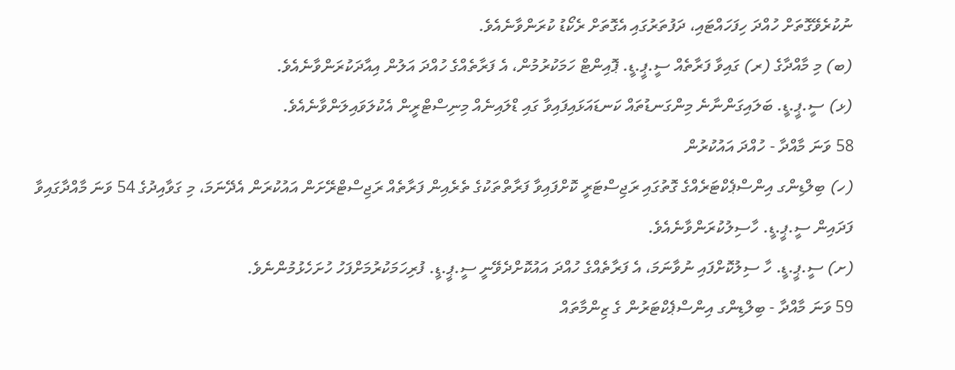ނުކުރެވޭގޮތަށް ހުއްދަ ހިފަހައްޓައި، ދަފުތަރުގައި އެގޮތަށް ރެކޯޑު ކުރަންވާނެއެވެ.
(ބ) މި މާއްދާގެ (ރ) ގައިވާ ފަރާތެއް ސީ.ޕީ.ޑީ. ޕޮއިންޓް ހަމަކުރުމުން، އެ ފަރާތެއްގެ ހުއްދަ އަލުން އިއާދަކުރަންވާނެއެވެ.
(ޅ) ސީ.ޕީ.ޑީ. ބަލައިގަންނާނެ މިންގަނޑުތައް ކަނޑައަޅައިފައިވާ ގައި ޑްލައިނެއް މިނިސްޓްރީން އެކުލަވައިލަންވާނެއެވެ.
58 ވަނަ މާއްދާ - ހުއްދަ އައުކުރުން
(ހ) ބިލްޑިންގ އިންސްޕެކްޓަރެއްގެ ގޮތުގައި ރަޖިސްޓަރީ ކޮށްފައިވާ ފަރާތްތަކުގެ ތެރެއިން ފަރާތެއް ރަޖިސްޓްރޭށަން އައުކުރަން އެދޭނަމަ، މި ގަވާއިދުގެ 54 ވަނަ މާއްދާގައިވާ ފަދައިން ސީ.ޕީ.ޑީ. ހާސިލުކުރަންވާނެއެވެ.
(ށ) ސީ.ޕީ.ޑީ. ހާ ސިލުކޮށްފައި ނުވާނަމަ، އެ ފަރާތެއްގެ ހުއްދަ އައުކޮށްދެވޭނީ ސީ.ޕީ.ޑީ. ފުރިހަމަކުރުމަށްފަހު ހުށަހެޅުމުންނެވެ.
59 ވަނަ މާއްދާ - ބިލްޑިންގ އިންސްޕެކްޓަރުން ގެ ޒިންމާތައް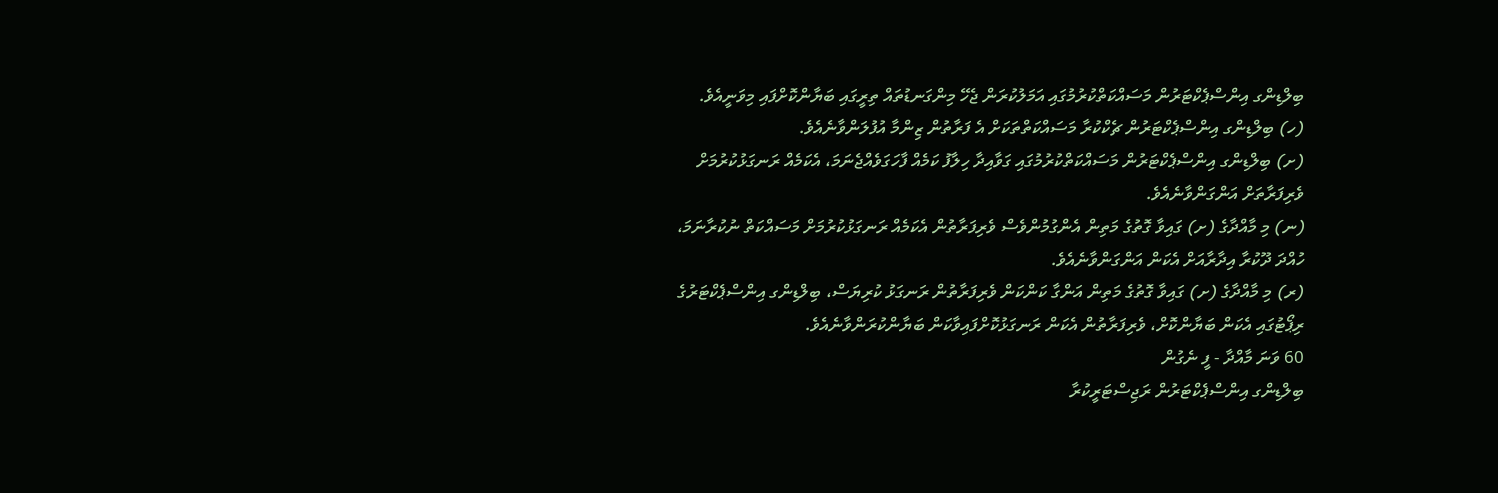ބިލްޑިންގ އިންސްޕެކްޓަރުން މަސައްކަތްކުރުމުގައި އަމަލުކުރަން ޖެހޭ މިންގަނޑުތައް ތިރީގައި ބަޔާންކޮށްފައި މިވަނީއެވެ.
(ހ) ބިލްޑިންގ އިންސްޕެކްޓަރުން ޗެކްކުރާ މަސައްކަތްތަކަށް އެ ފަރާތުން ޒިންމާ އުފުލަންވާނެއެވެ.
(ށ) ބިލްޑިންގ އިންސްޕެކްޓަރުން މަސައްކަތްކުރުމުގައި ގަވާއިދާ ހިލާފު ކަމެއް ފާހަގަވެއްޖެނަމަ، އެކަމެއް ރަނގަޅުކުރުމަށް ވެރިފަރާތަށް އަންގަންވާނެއެވެ.
(ނ) މި މާއްދާގެ (ށ) ގައިވާ ގޮތުގެ މަތިން އެންގުމުންވެސް ވެރިފަރާތުން އެކަމެއް ރަނގަޅުކުރުމަށް މަސައްކަތް ނުކުރާނަމަ، ހުއްދަ ދޫކުރާ އިދާރާއަށް އެކަން އަންގަންވާނެއެވެ.
(ރ) މި މާއްދާގެ (ށ) ގައިވާ ގޮތުގެ މަތިން އަންގާ ކަންކަން ވެރިފަރާތުން ރަނގަޅު ކުރިޔަސް، ބިލްޑިންގ އިންސްޕެކްޓަރުގެ ރިޕޯޓުގައި އެކަން ބަޔާންކޮށް، ވެރިފަރާތުން އެކަން ރަނގަޅުކޮށްފައިވާކަން ބަޔާންކުރަންވާނެއެވެ.
60 ވަނަ މާއްދާ - ފީ ނެގުން
ބިލްޑިންގ އިންސްޕެކްޓަރުން ރަޖިސްޓަރީކުރާ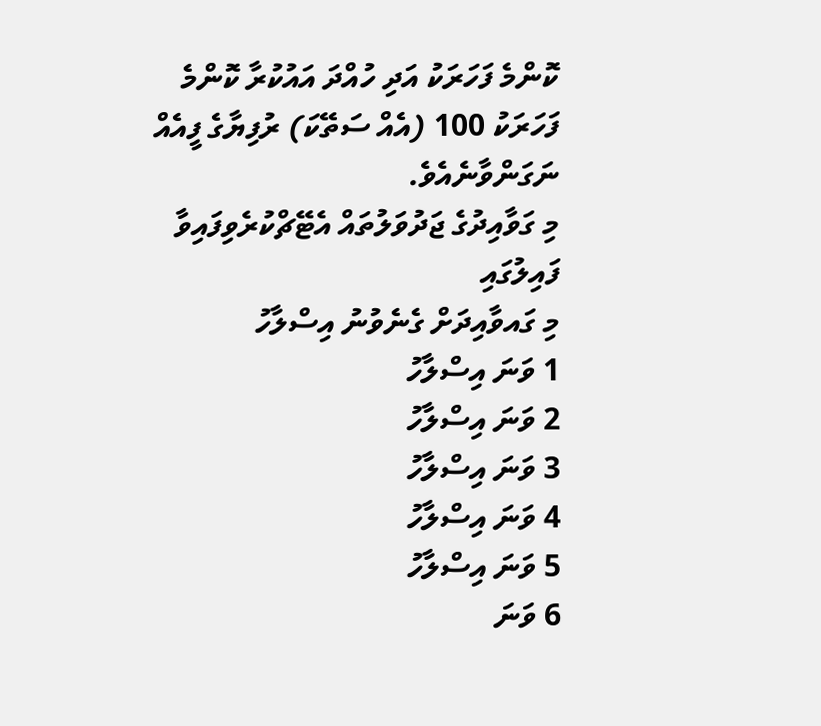ކޮންމެ ފަހަރަކު އަދި ހުއްދަ އައުކުރާ ކޮންމެ ފަހަރަކު 100 (އެއް ސަތޭކަ) ރުފިޔާގެ ފީއެއް ނަގަންވާނެއެވެ.
މި ގަވާއިދުގެ ޖަދުވަލުތައް އެޓޭޗްކުރެވިފައިވާ ފައިލުގައި
މި ގައވާއިދަށް ގެނެވުނު އިސްލާހު
1 ވަނަ އިސްލާހު
2 ވަނަ އިސްލާހު
3 ވަނަ އިސްލާހު
4 ވަނަ އިސްލާހު
5 ވަނަ އިސްލާހު
6 ވަނަ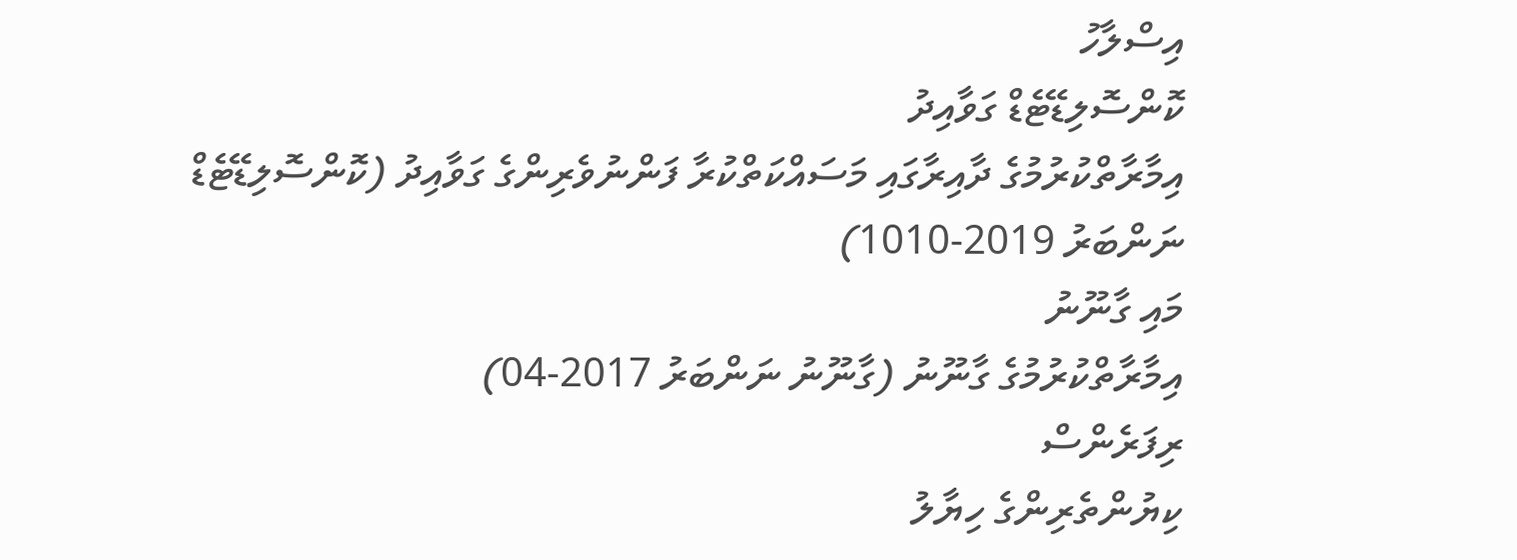އިސްލާހު
ކޮންސޮލިޑޭޓެޑް ގަވާއިދު
އިމާރާތްކުރުމުގެ ދާއިރާގައި މަސައްކަތްކުރާ ފަންނުވެރިންގެ ގަވާއިދު (ކޮންސޮލިޑޭޓެޑް ނަންބަރު 2019-1010)
މައި ގާނޫނު
އިމާރާތްކުރުމުގެ ގާނޫނު (ގާނޫނު ނަންބަރު 2017-04)
ރިފަރެންސް
ކިޔުންތެރިންގެ ހިޔާލު